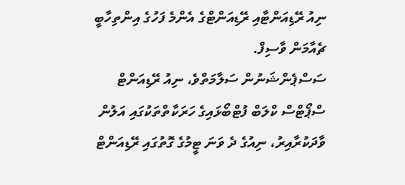ނިއު ރޭޑިއަންޓާއި ރޭޑިއަންޓްގެ އެންމެ ފަހުގެ އިންތިހާބީ ޗެއާމަން ވާސިފް.
ސަސްޕެންޝަނުން ސަލާމަތްވެ، ނިއު ރޭޑިއަންޓް ސްޕޯޓްސް ކްލަބް ފުޓްބޯޅައިގެ ހަރަކާތްތަކުގައި އަލުން ވާދަކުރާއިރު، ނިއުގެ ދެ ވަނަ ޓީމުގެ ގޮތުގައި ރޭޑިއަންޓް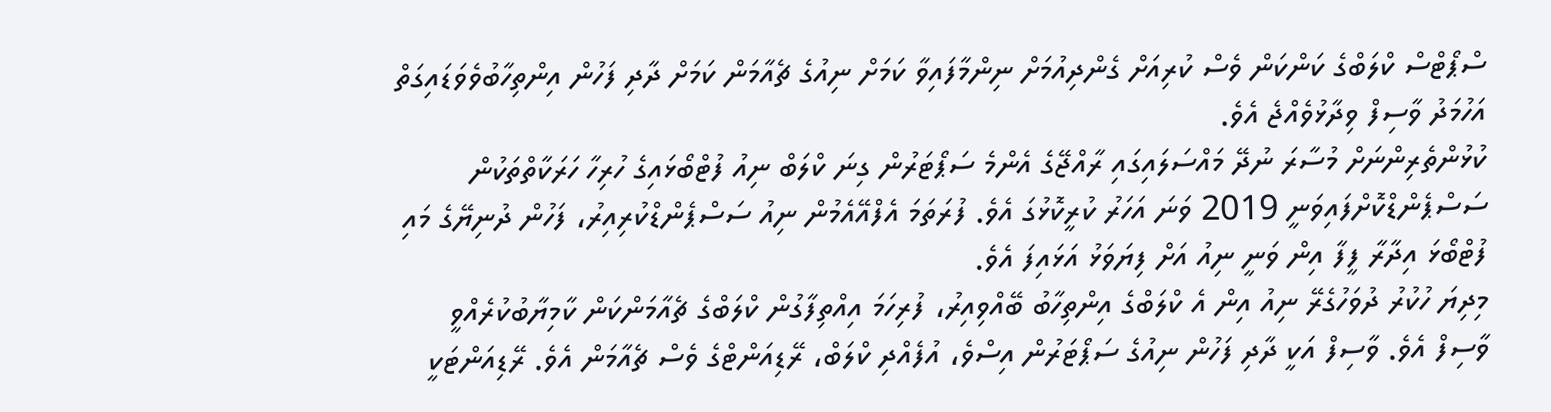ސްޕޯޓްސް ކްލަބްގެ ކަންކަން ވެސް ކުރިއަށް ގެންދިއުމަށް ނިންމާފައިވާ ކަމަށް ނިއުގެ ޗެއާމަން ކަމަށް ދާދި ފަހުން އިންތިހާބުވެވަޑައިގަތް އަހުމަދު ވާސިފް ވިދާޅުވެއްޖެ އެވެ.
ކުޅުންތެރިންނަށް މުސާރަ ނުދޭ މައްސަލައިގައި ރާއްޖޭގެ އެންމެ ސަޕޯޓަރުން ގިނަ ކްލަބް ނިއު ފުޓްބޯޅައިގެ ހުރިހާ ހަރަކާތްތަކުން ސަސްޕެންޑްކޮށްފައިވަނީ 2019 ވަނަ އަހަރު ކުރީކޮޅުގަ އެވެ. ފުރަތަމަ އެފްއޭއެމުން ނިއު ސަސްޕެންޑްކުރިއިރު، ފަހުން ދުނިޔޭގެ މައި ފުޓްބޯޅަ އިދާރާ ފީފާ އިން ވަނީ ނިއު އަށް ފިޔަވަޅު އަޅައިފަ އެވެ.
މިދިޔަ ހުކުރު ދުވަހުގެރޭ ނިއު އިން އެ ކްލަބްގެ އިންތިހާބު ބޭއްވިއިރު، ފުރިހަމަ އިއްތިފާގުން ކްލަބްގެ ޗެއާމަންކަން ކާމިޔާބުކުރެއްވީ ވާސިފް އެވެ. ވާސިފް އަކީ ދާދި ފަހުން ނިއުގެ ސަޕޯޓަރުން އިސްވެ، އުފެއްދި ކްލަބް، ރޭޑިއަންޓްގެ ވެސް ޗެއާމަން އެވެ. ރޭޑިއަންޓަކީ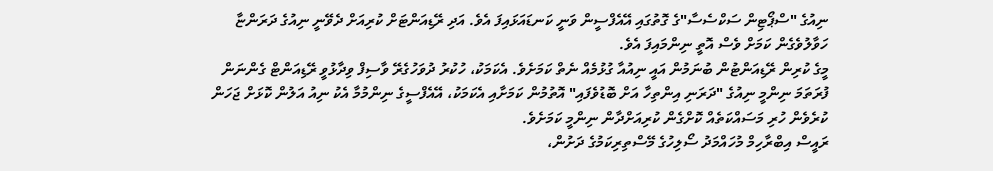ނިއުގެ "ސްޕޯޓިން ސަކްސެސާ"ގެ ގޮތުގައި އޭއެފްސީން ވަނީ ކަނޑައަޅައިފަ އެވެ. އަދި ރޭޑިއަންޓަށް ކުރިއަށް ދެވޭނީ ނިއުގެ ދަރަންޏާ ހަވާލުވެގެން ކަމަށް ވެސް އޮތީ ނިންމައިފަ އެވެ.
މީގެ ކުރިން ރޭޑިއަންޓުން ބުނަމުން އައީ ނިއުއާ ގުޅުމެއް ނެތް ކަމަށެވެ. އެކަމަކު، ހުކުރު ދުވަހުގެރޭ ވާސިފް ވިދާޅުވީ ރޭޑިއަންޓް ގެންނަން ފުރަތަމަ ނިންމީ ނިއުގެ "ދަރަނި އިންތިހާ އަށް ބޮޑުވެފައި" އޮތުމުން ކަމަށާއި އެކަމަކު، އޭއެފްސީގެ ނިންމުމާ އެކު ނިއު އަލުން ކޮޅަށް ޖަހަން ކުރެވެން ހުރި މަސައްކަތެއް ކޮށްގެން ކުރިއަށްދާން ނިންމީ ކަމަށެވެ.
ރައީސް އިބްރާހިމް މުހައްމަދު ސޯލިހުގެ މޭސްތިރިކަމުގެ ދަށުން،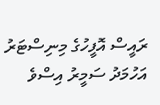ރައީސް އޮފީހުގެ މިނިސްޓަރު އަހުމަދު ސަމީރު އިސްވެ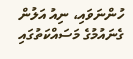ހުންނަވައި، ނިއު އަލުން ގެނައުމުގެ މަސައްކަތުގައި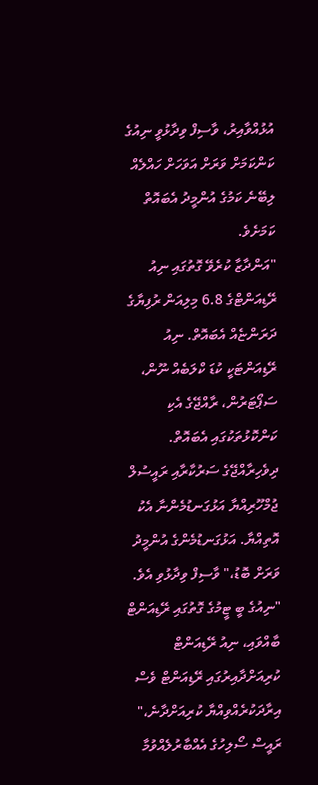އުޅުއްވާއިރު، ވާސިފް ވިދާޅުވީ ނިއުގެ ކަންކަމަށް ވަރަށް އަވަހަށް ހައްލެއް ލިބޭނެ ކަމުގެ އުންމީދު އެބައޮތް ކަމަށެވެ.
"އަންދާޒާ ކުރެވޭ ގޮތުގައި ނިއު ރޭޑިއަންޓްގެ 6.8 މިލިއަން ރުފިޔާގެ ދަރަންޏެއް އެބައޮތް. ނިއު ރޭޑިއަންޓަކީ ކުޑަ ކްލަބެއް ނޫން، ސަޕޯޓަރުން، ރާއްޖޭގެ އެކި ކަންކޮޅުތަކުގައި އެބައޮތް. ދިވެހިރާއްޖޭގެ ސަރުކާރާއި ރައީސުލް ޖުމްހޫރިއްޔާ އަޅުގަނޑުމެންނާ އެކު އޮތިއްޔާ. އަޅުގަނޑުމެންގެ އުންމީދު ވަރަށް ބޮޑު،" ވާސިފް ވިދާޅުވި އެވެ. "ނިއުގެ ބީ ޓީމުގެ ގޮތުގައި ރޭޑިއަންޓް ބާއްވައި، ނިއު ރޭޑިއަންޓް ކުރިއަށްދާއިރުގައި ރޭޑިއަންޓް ވެސް އިރާދަކުރެއްވިއްޔާ ކުރިއަށްދާނެ،"
ރައީސް ސޯލިހުގެ އެއްބާރުލެއްވުމާ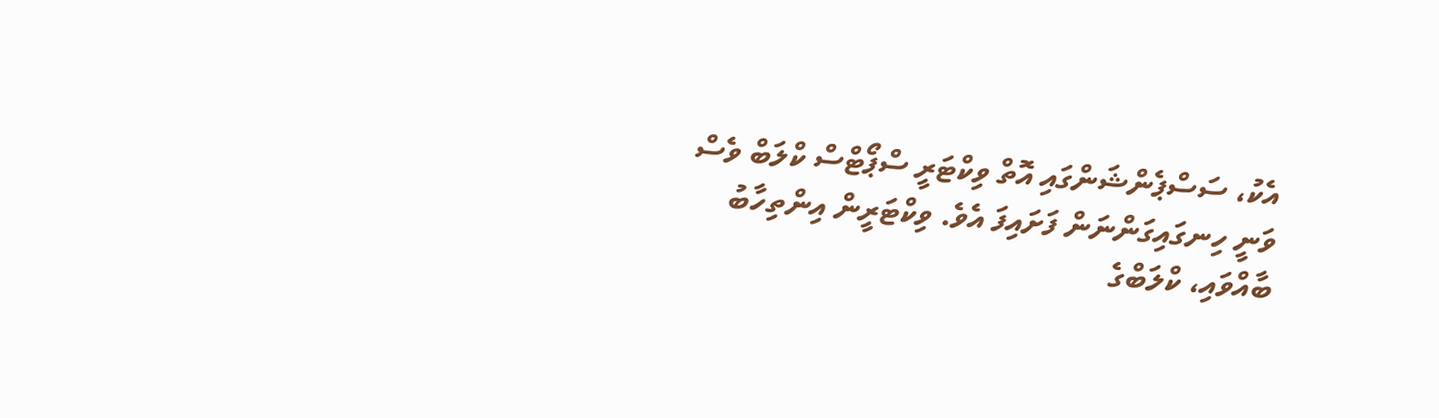އެކު، ސަސްޕެންޝަންގައި އޮތް ވިކްޓަރީ ސްޕޯޓްސް ކްލަބް ވެސް ވަނީ ހިނގައިގަންނަން ފަށައިފަ އެވެ. ވިކްޓަރީން އިންތިހާބު ބާއްވައި، ކްލަބްގެ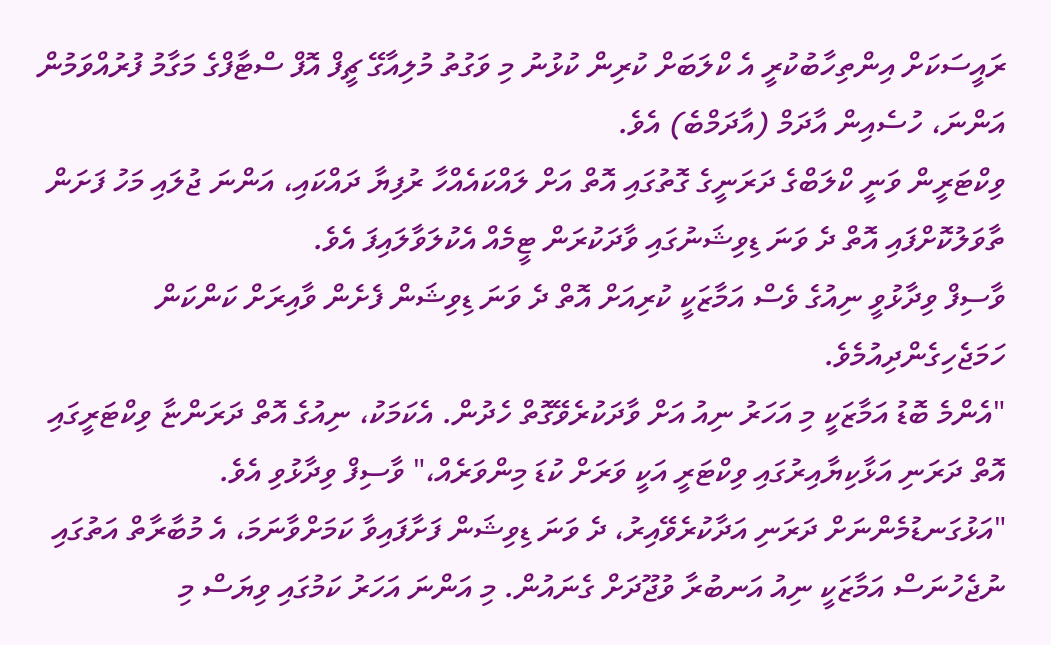ރައީސަކަށް އިންތިހާބުކުރީ އެ ކްލަބަށް ކުރިން ކުޅުނު މި ވަގުތު މުލިއާގޭ ޗީފް އޮފް ސްޓާފްގެ މަގާމު ފުރުއްވަމުން އަންނަ، ހުސެއިން އާދަމް (އާދަމްބެ) އެވެ.
ވިކްޓަރީން ވަނީ ކްލަބްގެ ދަރަނީގެ ގޮތުގައި އޮތް އަށް ލައްކައެއްހާ ރުފިޔާ ދައްކައި، އަންނަ ޖުލައި މަހު ފަށަން ތާވަލުކޮށްފައި އޮތް ދެ ވަނަ ޑިވިޝަނުގައި ވާދަކުރަން ޓީމެއް އެކުލަވާލައިފަ އެވެ.
ވާސިފް ވިދާޅުވީ ނިއުގެ ވެސް އަމާޒަކީ ކުރިއަށް އޮތް ދެ ވަނަ ޑިވިޝަން ފެށެން ވާއިރަށް ކަންކަން ހަމަޖެހިގެންދިއުމެވެ.
"އެންމެ ބޮޑު އަމާޒަކީ މި އަހަރު ނިއު އަށް ވާދަކުރެވޭގޮތް ހެދުން. އެކަމަކު، ނިއުގެ އޮތް ދަރަންޏާ ވިކްޓަރީގައި އޮތް ދަރަނި އަޅާކިޔާއިރުގައި ވިކްޓަރީ އަކީ ވަރަށް ކުޑަ މިންވަރެއް،" ވާސިފް ވިދާޅުވި އެވެ.
"އަޅުގަނޑުމެންނަށް ދަރަނި އަދާކުރެވޭއިރު، ދެ ވަނަ ޑިވިޝަން ފަށާފައިވާ ކަމަށްވާނަމަ، އެ މުބާރާތް އަތުގައި ނުޖެހުނަސް އަމާޒަކީ ނިއު އަނބުރާ ވުޖޫދަށް ގެނައުން. މި އަންނަ އަހަރު ކަމުގައި ވިޔަސް މި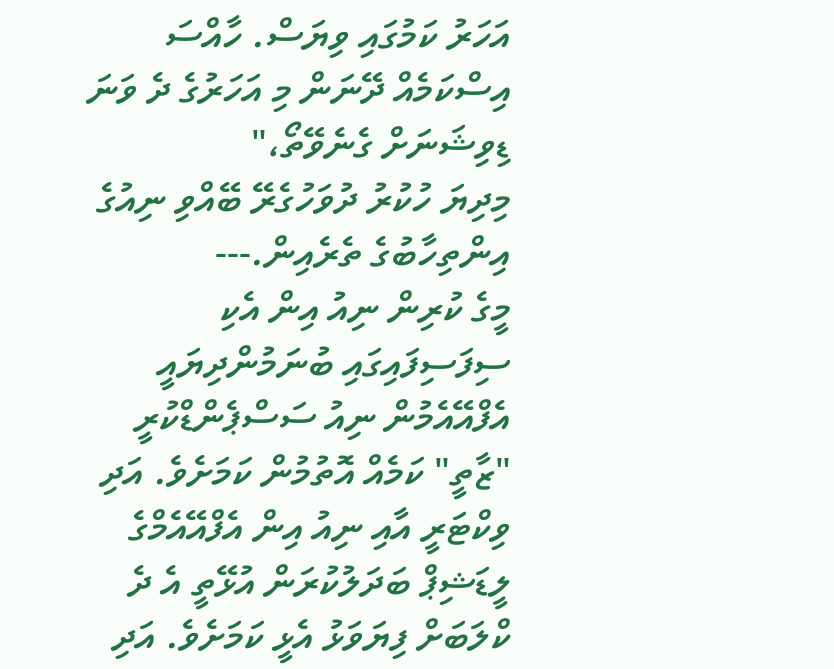އަހަރު ކަމުގައި ވިޔަސް. ހާއްސަ އިސްކަމެއް ދޭނަން މި އަހަރުގެ ދެ ވަނަ ޑިވިޝަނަށް ގެނެވޭތޯ،"
މިދިޔަ ހުކުރު ދުވަހުގެރޭ ބޭއްވި ނިއުގެ އިންތިހާބުގެ ތެރެއިން.---
މީގެ ކުރިން ނިއު އިން އެކި ސިފަސިފައިގައި ބުނަމުންދިޔައީ އެފްއޭއެމުން ނިއު ސަސްޕެންޑްކުރީ "ޒާތީ" ކަމެއް އޮތުމުން ކަމަށެވެ. އަދި ވިކްޓަރީ އާއި ނިއު އިން އެފްއޭއެމްގެ ލީޑަޝިޕް ބަދަލުކުރަން އުޅޭތީ އެ ދެ ކްލަބަށް ފިޔަވަޅު އެޅީ ކަމަށެވެ. އަދި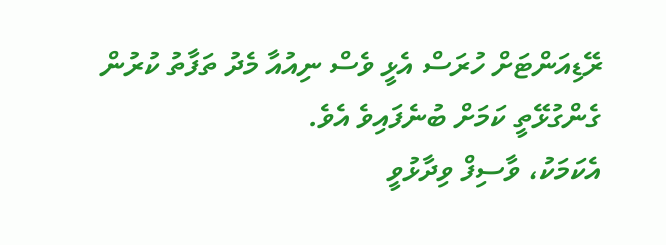ރޭޑިއަންޓަށް ހުރަސް އެޅީ ވެސް ނިއުއާ މެދު ތަފާތު ކުރުން ގެންގުޅޭތީ ކަމަށް ބުނެފައިވެ އެވެ.
އެކަމަކު، ވާސިފް ވިދާޅުވީ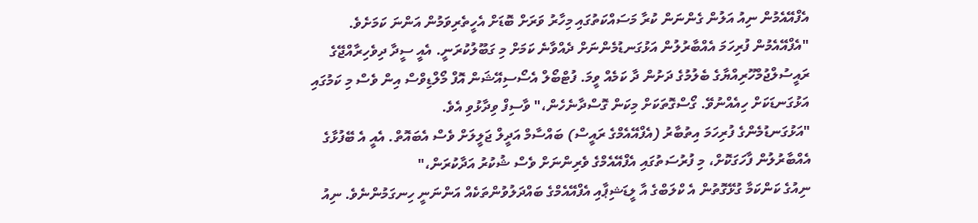އެފްއޭއެމުން ނިއު އަލުން ގެންނަން ކުރާ މަސައްކަތުގައި މިހާރު ވަރަށް ބޮޑަށް އެހީތެރިވަމުން އަންނަ ކަމަށެވެ.
"އެފްއޭއެމުން ފުރިހަމަ އެއްބާރުލުން އަޅުގަނޑުމެންނަށް ދެއްވާނެ ކަމަށް މި ގަބޫލުކުރަނީ. އެއީ ސީދާ ދިވެހިރާއްޖޭގެ ރައީސުލްޖުމްހޫރިއްޔާގެ ބެލުމުގެ ދަށުން ދާ ކަމެއް ވީމަ. ފުޓްބޯލް އެސޯސިއޭޝަން އޮފް މޯލްޑިވްސް އިން ވެސް މި ކަމުގައި އަޅުގަނޑަކަށް ހިއެއްނުވޭ. ގޯސްގޮތަކަށް މިކަން ގޮސްދާނެހެން،" ވާސިފް ވިދާޅުވި އެވެ.
"އަޅުގަނޑުމެންގެ ފުރިހަމަ އިތުބާރު (އެފްއޭއެމްގެ ރައީސް) ބައްސާމް އަދީލް ޖަލީލަށް ވެސް އެބައޮތް. އެއީ އެ ބޭފުޅާގެ އެއްބާރުލުން ފާހަގަކޮށް، މި ފުރުސަތުގައި އެފްއޭއެމްގެ ވެރިންނަށް ވެސް ޝުކުރު އަދާކުރަން،"
ނިއުގެ ކަންކަމާ ގުޅޭގޮތުން އެ ކްލަބްގެ އާ ލީޑަޝިޕާއި އެފްއޭއެމްގެ ބައްދަލުވުންތަކެއް އަންނަނީ ހިނގަމުންނެވެ. ނިއު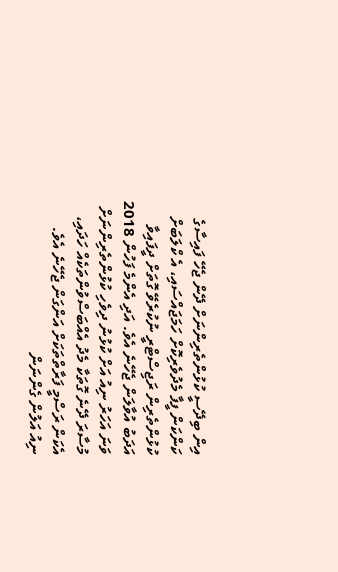އިން ބިދޭސީ ކުޅުންތެރިންނަށް ދޭން ޖެހޭ ފައިސާގެ ކަންކަން ފީފާ މެދުވެރިކޮށް ހަމަޖައްސައި، އެ ކްލަބަށް ކުޅުންތެރިން ރަޖިސްޓްރީ ނުކުރެވޭ ގޮތަށް ދީފައިވާ އަދަބު އުވާލަން ޖެހޭނެ އެވެ. އަދި އެންމެ ފަހުން 2018 ވަނަ އަހަރު ނިއު އަށް ކުޅުނު ދިވެހި ކުޅުންތެރިންނަށް މުސާރަ ދޭނެ ގޮތަކާ މެދު އެއްބަސްވުންތަކެއް ހަދައި، އެކަން ރަސްމީ ފަރާތްތަކަށް އަންގަން ޖެހޭނެ އެވެ.
ނިއު އަލުން ގެންނަން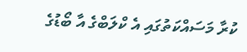ކުރާ މަސައްކަތުގައި އެ ކްލަބްގެ އާ ބޯޑުގެ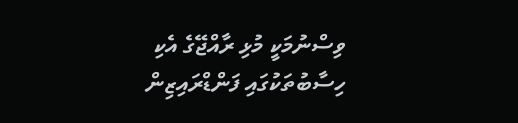ވިސްނުމަކީ މުޅި ރާއްޖޭގެ އެކި ހިސާބުތަކުގައި ފަންޑްރައިޒިން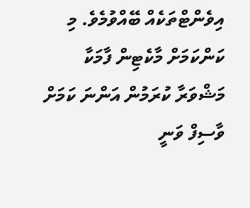އިވެންޓްތަކެއް ބޭއްވުމެވެ. މި ކަންކަމަށް މާކެޓިން ފާމަކާ މަޝްވަރާ ކުރަމުން އަންނަ ކަމަށް ވާސިފް ވަނީ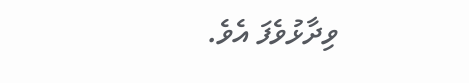ވިދާޅުވެފަ އެވެ.